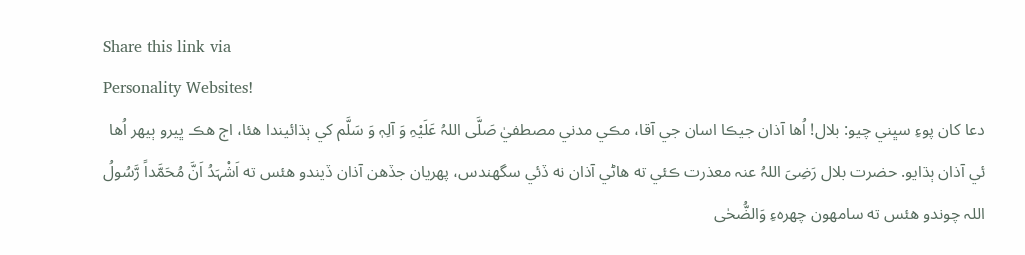Share this link via
Personality Websites!
دعا کان پوءِ سڀني چيو: بلال! اُها آذان جيڪا اسان جي آقا، مڪي مدني مصطفيٰ صَلَّی اللہُ عَلَیْہِ وَ آلِہٖ وَ سَلَّم کي ٻڌائيندا هئا، اڄ هڪ ڀيرو ٻيهر اُها ئي آذان ٻڌايو. حضرت بلال رَضِیَ اللہُ عنہ معذرت ڪئي ته هاڻي آذان نه ڏئي سگهندس، پهريان جڏهن آذان ڏيندو هئس ته اَشْہَدُ اَنَّ مُحَمَّداً رَّسُولُ اللہ چوندو هئس ته سامهون چهرهءِ وَالضُّحٰی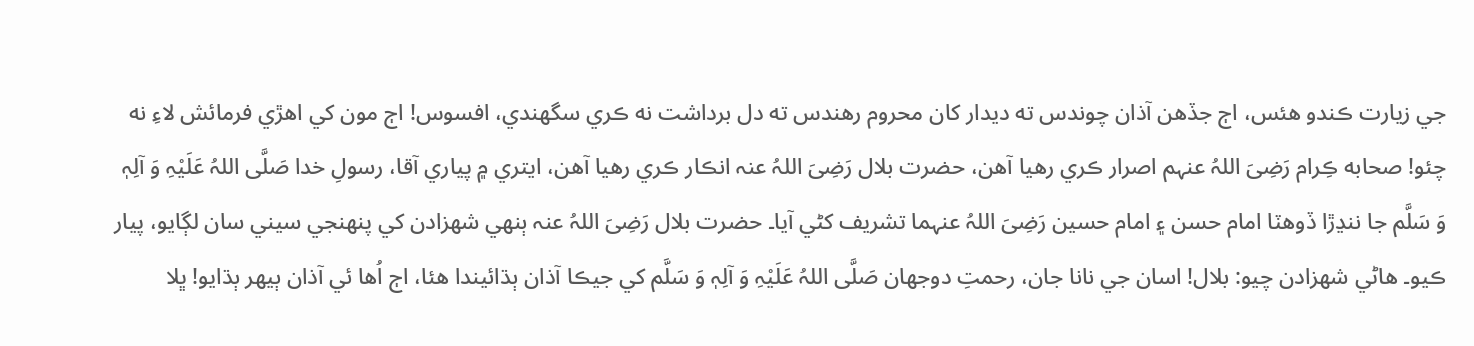جي زيارت ڪندو هئس، اڄ جڏهن آذان چوندس ته ديدار کان محروم رهندس ته دل برداشت نه ڪري سگهندي، افسوس! اڄ مون کي اهڙي فرمائش لاءِ نه چئو! صحابه ڪِرام رَضِیَ اللہُ عنہم اصرار ڪري رهيا آهن، حضرت بلال رَضِیَ اللہُ عنہ انڪار ڪري رهيا آهن، ايتري ۾ پياري آقا، رسولِ خدا صَلَّی اللہُ عَلَیْہِ وَ آلِہٖ وَ سَلَّم جا ننڍڙا ڏوهٽا امام حسن ۽ امام حسين رَضِیَ اللہُ عنہما تشريف کڻي آيا۔ حضرت بلال رَضِیَ اللہُ عنہ ٻنهي شهزادن کي پنهنجي سيني سان لڳايو، پيار ڪيو۔ هاڻي شهزادن چيو: بلال! اسان جي نانا جان، رحمتِ دوجهان صَلَّی اللہُ عَلَیْہِ وَ آلِہٖ وَ سَلَّم کي جيڪا آذان ٻڌائيندا هئا، اڄ اُها ئي آذان ٻيهر ٻڌايو! ڀلا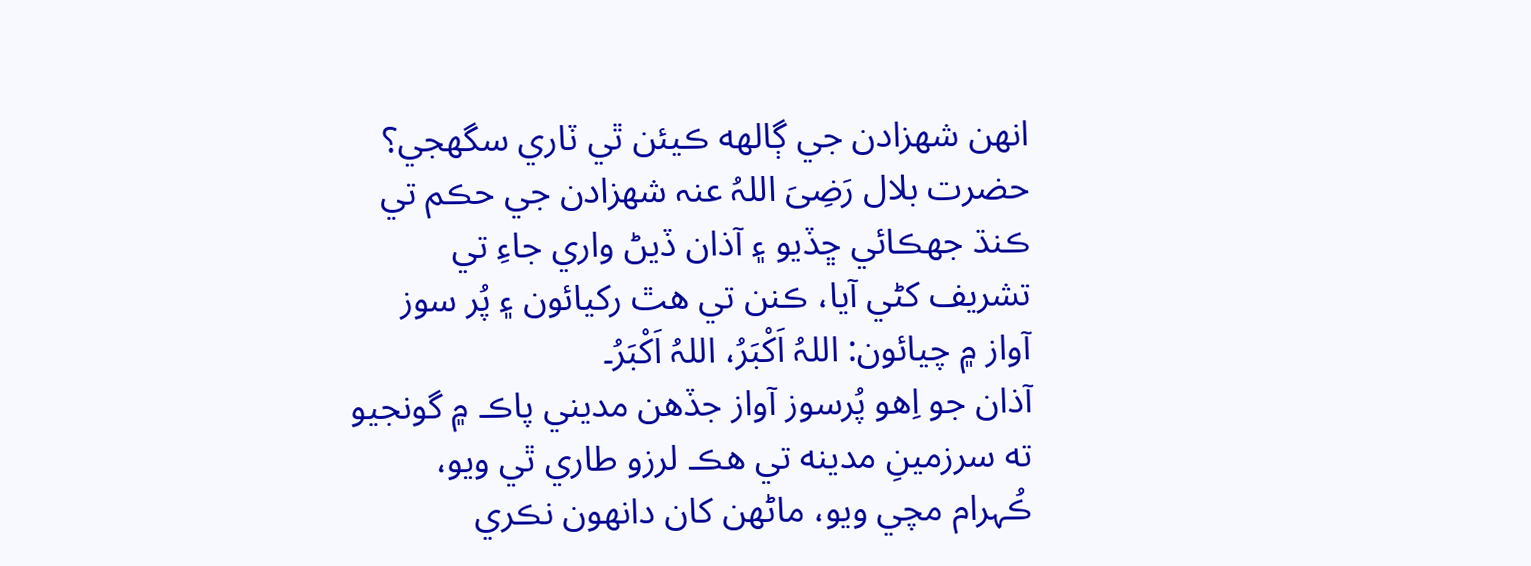انهن شهزادن جي ڳالهه ڪيئن ٿي ٽاري سگهجي؟ حضرت بلال رَضِیَ اللہُ عنہ شهزادن جي حڪم تي ڪنڌ جهڪائي ڇڏيو ۽ آذان ڏيڻ واري جاءِ تي تشريف کڻي آيا، ڪنن تي هٿ رکيائون ۽ پُر سوز آواز ۾ چيائون: اللہُ اَکْبَرُ، اللہُ اَکْبَرُ۔
آذان جو اِهو پُرسوز آواز جڏهن مديني پاڪ ۾ گونجيو ته سرزمينِ مدينه تي هڪ لرزو طاري ٿي ويو، ڪُہرام مچي ويو، ماڻهن کان دانهون نڪري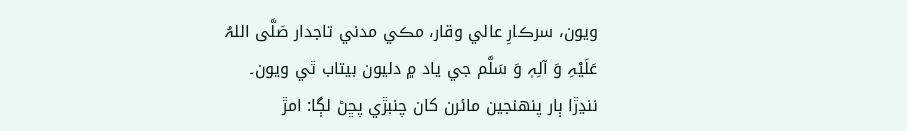ويون، سرڪارِ عالي وقار، مڪي مدني تاجدار صَلَّی اللہُ عَلَیْہِ وَ آلِہٖ وَ سَلَّم جي ياد ۾ دليون بيتاب ٿي ويون۔ ننڍڙا ٻار پنھنجين مائرن کان چنبڙي پڇڻ لڳا: امڙ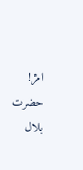امڙ! حضرت بلال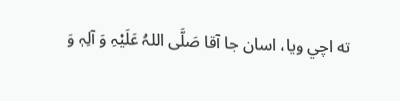ته اچي ويا، اسان جا آقا صَلَّی اللہُ عَلَیْہِ وَ آلِہٖ وَ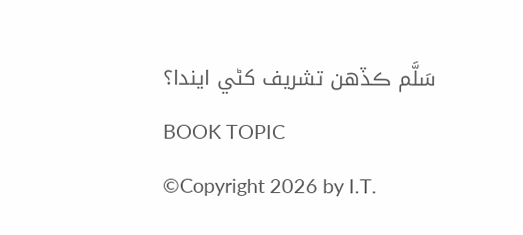سَلَّم ڪڏهن تشريف کڻي ايندا؟
BOOK TOPIC
©Copyright 2026 by I.T.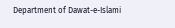Department of Dawat-e-Islami